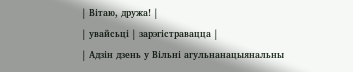| Вiтаю, дружа! |
| увайсьцi | зарэгiстравацца |
| Адзін дзень у Вільні агульнанацыянальны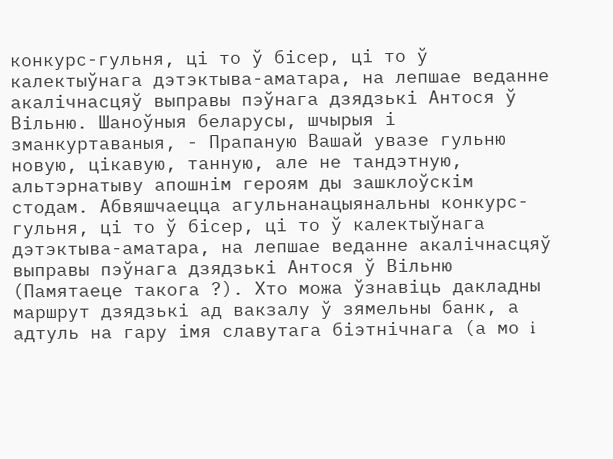конкурс-гульня, ці то ў бісер, ці то ў калектыўнага дэтэктыва-аматара, на лепшае веданне акалічнасцяў выправы пэўнага дзядзькі Антося ў Вiльню. Шаноўныя беларусы, шчырыя і зманкуртаваныя, - Прапаную Вашай увазе гульню новую, цікавую, танную, але не тандэтную, альтэрнатыву апошнім героям ды зашклоўскім стодам. Абвяшчаецца агульнанацыянальны конкурс-гульня, ці то ў бісер, ці то ў калектыўнага дэтэктыва-аматара, на лепшае веданне акалічнасцяў выправы пэўнага дзядзькі Антося ў Вiльню (Памятаеце такога ?). Хто можа ўзнавiць дакладны маршрут дзядзькi ад вакзалу ў зямельны банк, а адтуль на гару iмя славутага бiэтнiчнага (а мо i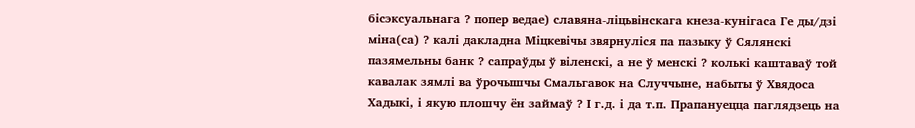бiсэксуальнага ? попер ведае) славяна-лiцьвiнскага кнеза-кунiгаса Ге ды/дзі мiна(са) ? калі дакладна Міцкевічы звярнуліся па пазыку ў Сялянскі пазямельны банк ? сапраўды ў віленскі, а не ў менскі ? колькі каштаваў той кавалак зямлі ва ўрочышчы Смальгавок на Случчыне, набыты ў Хвядоса Хадыкі, і якую плошчу ён займаў ? І г.д. і да т.п. Прапануецца паглядзець на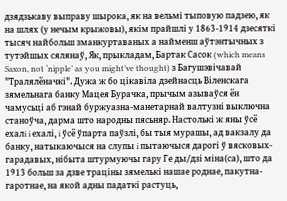дзядзькаву выправу шырока, як на вельмi тыповую падзею, як на шлях (у нечым крыжовы), якiм прайшлi у 1863-1914 дзесяткi тысяч найбольш зманкуртаваных а найменш аўтэнтычных з тутэйшых сялянаў, Як, прыкладам, Бартак Сасок (which means Saxon, not ‘nipple’ as you might’ve thought) з Багушэвічавай "Тралялёначкi". Дужа ж бо цiкавiла дзейнасць Віленскага зямельнага банку Мацея Бурачка, прычым азываўся ён чамусьцi аб гэнай буржуазна-манетарнай валтузні выключна станоўча, дарма што народны пясьняр. Настолькi ж яны ўсё ехалi i ехалi, i ўсё ўпарта паўзлi, бы тыя мурашы, ад вакзалу да банку, натыкаючыся на слупы i пытаючыся дарогi ў вясковых-гарадавых, нібыта штурмуючы гару Ге ды/дзі мiна(са), што да 1913 больш за дзве трацiны зямелькi нашае роднае, пакутна-гаротнае, на якой адны падаткi растуць,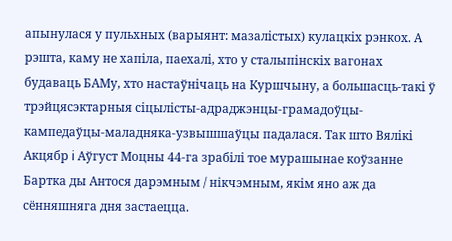апынулася у пульхных (варыянт: мазалiстых) кулацкiх рэнкох. А рэшта, каму не хапiла, паехалi, хто у сталыпiнскiх вагонах будаваць БАМу, хто настаўнiчаць на Куршчыну, а большасць-такi ў трэйцясэктарныя сiцылiсты-адраджэнцы-грамадоўцы-кампедаўцы-маладняка-узвышшаўцы падалася. Так што Вялiкi Акцябр i Аўгуст Моцны 44-га зрабiлi тое мурашынае коўзанне Бартка ды Антося дарэмным / нікчэмным, якiм яно аж да сённяшняга дня застаецца.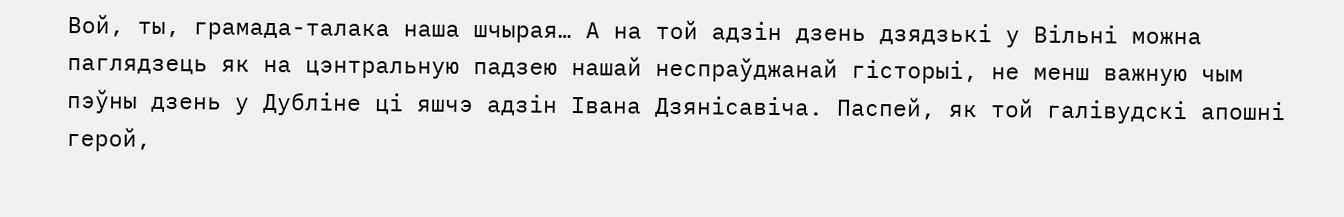Вой, ты, грамада-талака наша шчырая… А на той адзiн дзень дзядзькi у Вiльнi можна паглядзець як на цэнтральную падзею нашай неспраўджанай гiсторыi, не менш важную чым пэўны дзень у Дублiне цi яшчэ адзiн Iвана Дзянiсавiча. Паспей, як той галівудскі апошні герой,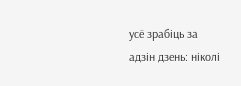усё зрабіць за адзін дзень: ніколі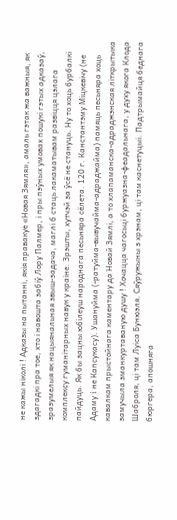не кажы ніколі ! Адказы на пытаннi, якія правакуе «Новая Зямля», амаль гэтак жа важныя, як здагадкі пра тое, хто і навошта забіў Лору Палмер, і пры пэўных умовах пошукі гэтых адказаў, зразумелыя як нацыянальная звыш-задача, маглі б стаць лакаматывам развіцця цэлага комплексу гуманітарных навук у краіне. Зрэшты, хутчэй за ўсё не стануць. Ну то хоць бурбалкі пайдуць. Як бы зацны юбiлеуш народнага песьняра сёлета. 120 г. Канстантэму Мiцкевiчу (не Адаму i не Капсукасу). Ушануйма (-ратуйма-вывучайма-адраджайма) памяць песьняра хоць кавалкам прыстойнага каментару да Новай Зямлi, а то хлапаманска-адраджэнская літкрытыка замучыла зманкуртаваную душу ! Хочацца чагосьцi буржуазна-феадальнага, у духу якога Клода Шаброля, ці там Луіса Бунюэля. Сяўружыны з хрэнам, ці там каснетуцыі. Падтрымайця беднага бюргера, апошняга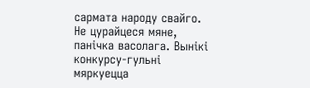сармата народу свайго. Не цурайцеся мяне, панiчка васолага. Вынікі конкурсу-гульні мяркуецца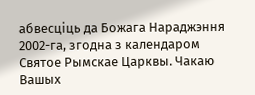абвесціць да Божага Нараджэння 2002-га, згодна з календаром Святое Рымскае Царквы. Чакаю Вашых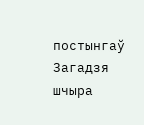постынгаў Загадзя шчыра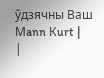ўдзячны Ваш Мann Кurt |
|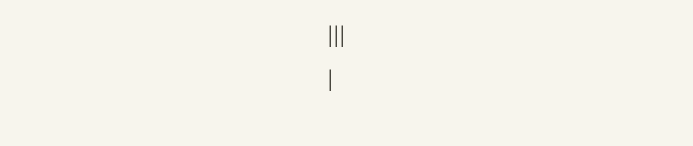|||
|